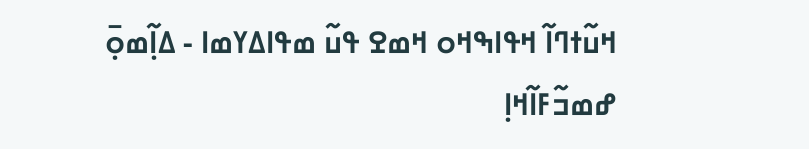ߞߎ߬ߙߣߊ߬ ߞߟߊߒߞߋ ߞߘߐ ߟߎ߬ ߘߟߊߡߌߘߊ - ߡߊ߲߬ߘߋ߲߫ ߝߘߏ߬ߓߊ߬ߞߊ߲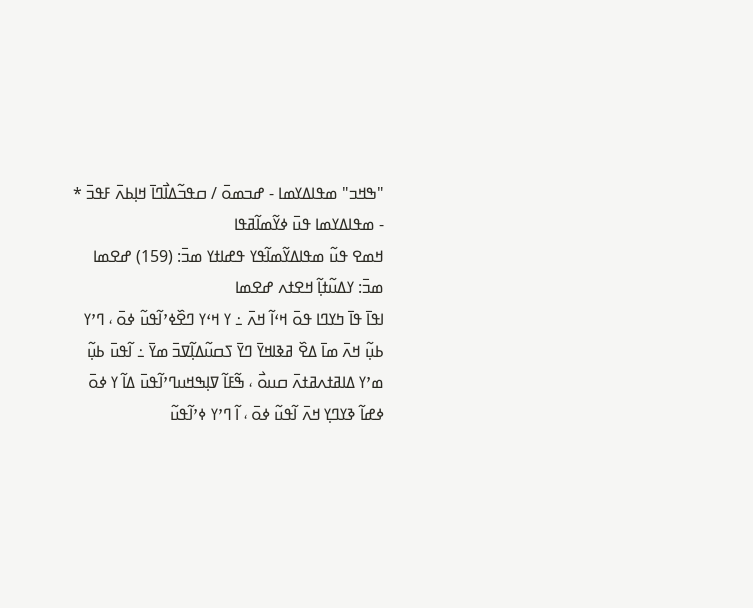"ߒߞߏ" ߘߟߊߡߌߘߊ - ߝߏߘߋ߫ / ߛߟߏ߬ߡߊ߯ߣߊ߫ ߞߊ߲ߕߍ߫ ߓߟߏ߫ * - ߘߟߊߡߌߘߊ ߟߎ߫ ߦߌ߬ߘߊ߬ߥߟߊ
ߞߘߐ ߟߎ߬ ߘߟߊߡߌ߬ߘߊ߬ߟߌ ߟߝߊߙߌ ߘߏ߫: (159) ߝߐߘߊ ߘߏ߫: ߌߡߎ߬ߙߊ߲߬ ߞߐߙߍ ߝߐߘߊ
ߊߟߊ߫ ߟߊ߫ ߤߌߣߊ ߟߋ߫ ߞߵߊ߬ ߞߍ߫ ߸ ߌ ߞߵߌ ߣߐ߰ߦߴߊ߬ߟߎ߬ ߦߋ߫ ، ߣߴߌ ߕߎ߲߬ ߞߍ߫ ߘߊ߫ ߡߐ߰ ߥߢߊߞߌ߫ ߣߌ߫ ߖߛߎ߬ߡߊ߲߬ߜߏ߫ ߘߌ߫ ߸ ߊ߬ߟߎ߫ ߕߎ߲߬ ߘߴߌ ߡߊߥߙߍߥߙߍ߫ ߛߎߋ߯ ، ߒ߬ߓߊ߬ ߜߊ߲ߒߞߎߣߴߊ߬ߟߎ߫ ߡߊ߬ ߌ ߦߋ߫ ߦߝߊ߬ ߢߌߣߌ߲ ߞߍ߫ ߊ߬ߟߎ߬ ߦߋ߫ ، ߊ߬ ߣߴߌ ߦߴߊ߬ߟߎ߬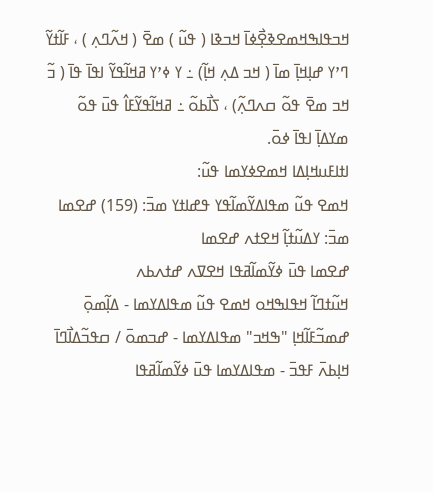ߞߏߟߊߒߞߘߐߢߐ߲߯ߦߊ߫ ߞߏߢߊ ( ߟߎ߬ ) ߘߐ߫ ( ߞߍ߬ߣߍ߲ ) ، ߓߊ߬ߙߌ߬ ߣߴߌ ߝߊ߲ߞߊ߲߫ ߘߊ߫ ( ߞߏ ߡߍ߲ ߞߊ߲߬) ߸ ߌ ߦߴߌ ߥߞߊ߬ߟߌ߬ ߊߟߊ߫ ߟߊ߫ ( ߏ߬ ߞߏ ߘߐ߫ ߟߋ߬ ߛߍߣߍ߲߬) ، ߖߊ߯ߕߋ߬ ߸ ߥߞߊ߬ߟߌ߬ߓߊ߮ ߟߎ߫ ߟߋ߬ ߘߌߡߊ߲߫ ߊߟߊ߫ ߦߋ߫.
ߊߙߊߓߎߞߊ߲ߡߊ ߞߘߐߦߌߘߊ ߟߎ߬:
ߞߘߐ ߟߎ߬ ߘߟߊߡߌ߬ߘߊ߬ߟߌ ߟߝߊߙߌ ߘߏ߫: (159) ߝߐߘߊ ߘߏ߫: ߌߡߎ߬ߙߊ߲߬ ߞߐߙߍ ߝߐߘߊ
ߝߐߘߊ ߟߎ߫ ߦߌ߬ߘߊ߬ߥߟߊ ߞߐߜߍ ߝߙߍߕߍ
ߞߎ߬ߙߣߊ߬ ߞߟߊߒߞߋ ߞߘߐ ߟߎ߬ ߘߟߊߡߌߘߊ - ߡߊ߲߬ߘߋ߲߫ ߝߘߏ߬ߓߊ߬ߞߊ߲ "ߒߞߏ" ߘߟߊߡߌߘߊ - ߝߏߘߋ߫ / ߛߟߏ߬ߡߊ߯ߣߊ߫ ߞߊ߲ߕߍ߫ ߓߟߏ߫ - ߘߟߊߡߌߘߊ ߟߎ߫ ߦߌ߬ߘߊ߬ߥߟߊ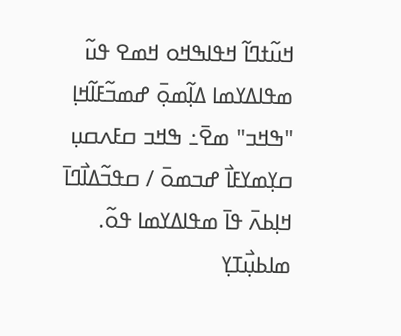ߞߎ߬ߙߣߊ߬ ߞߟߊߒߞߋ ߞߘߐ ߟߎ߬ ߘߟߊߡߌߘߊ ߡߊ߲߬ߘߋ߲߫ ߝߘߏ߬ߓߊ߬ߞߊ߲ "ߒߞߏ" ߘߐ߫߸ ߒߞߏ ߛߓߍߛߎ߲ ߛߌ߲ߘߌߓߊ߯ ߝߏߘߋ߫ / ߛߟߏ߬ߡߊ߯ߣߊ߫ ߞߊ߲ߕߍ߫ ߟߊ߫ ߘߟߊߡߌߘߊ ߟߋ߬.
ߘߊߕߎ߲߯ߠߌ߲